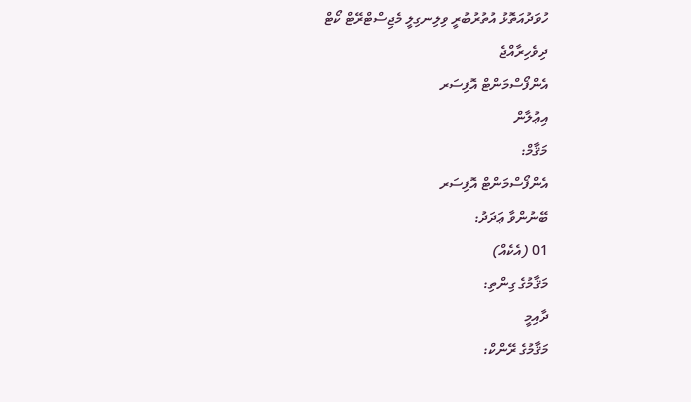ހުވަދުއަތޮޅު އުތުރުބުރީ ވިލިނގިލީ މެޖިސްޓްރޭޓް ކޯޓް
ދިވެހިރާއްޖެ
އެންފޯސްމަންޓް އޮފިސަރ
އިޢުލާން
މަޤާމް:
އެންފޯސްމަންޓް އޮފިސަރ
ބޭނުންވާ ޢަދަދު:
01 (އެކެއް)
މަޤާމުގެ ގިންތި:
ދާއިމީ
މަޤާމުގެ ރޭންކް: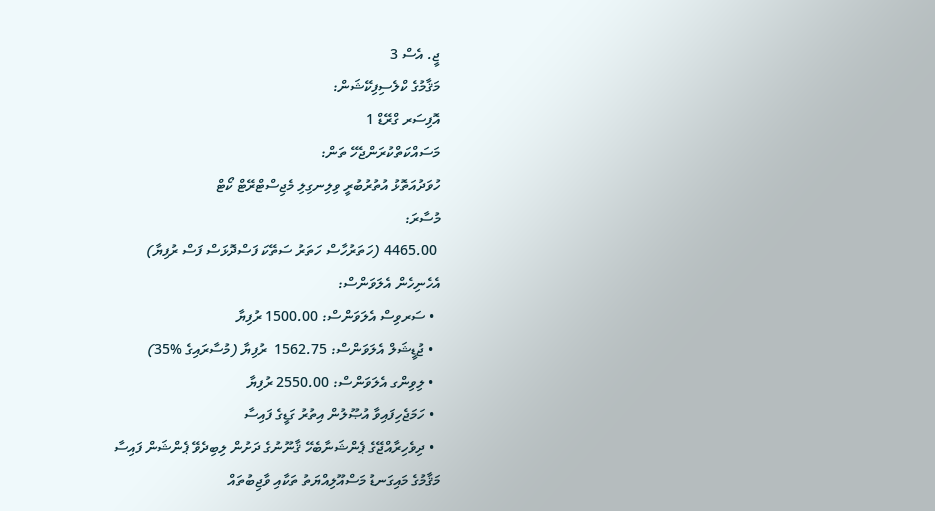ޖީ. އެސް 3
މަޤާމުގެ ކްލެސިފިކޭޝަން:
އޮފިސަރ ގްރޭޑް 1
މަސައްކަތްކުރަންޖެހޭ ތަން:
ހުވަދުއަތޮޅު އުތުރުބުރީ ވިލިނގިލި މެޖިސްޓްރޭޓް ކޯޓް
މުސާރަ:
 4465.00 (ހަތަރުހާސް ހަތަރު ސަތޭކަ ފަސްދޮޅަސް ފަސް ރުފިޔާ)
އެހެނިހެން އެލަވަންސް:
  • ސަރވިސް އެލަވަންސް: 1500.00 ރުފިޔާ
  • ޖުޑީޝަލް އެލަވަންސް: 1562.75  ރުފިޔާ (މުސާރައިގެ %35)
  • ލިވިންގ އެލަވަންސް: 2550.00 ރުފިޔާ
  • ހަމަޖެހިފައިވާ އުޞޫލުން އިތުރު ގަޑީގެ ފައިސާ
  • ދިވެހިރާއްޖޭގެ ޕެންޝަނާބެހޭ ޤާނޫނުގެ ދަށުން ލިބިދެވޭ ޕެންޝަން ފައިސާ
މަޤާމުގެ މައިގަނޑު މަސްއޫލިއްޔަތު ތަކާއި ވާޖިބުތައް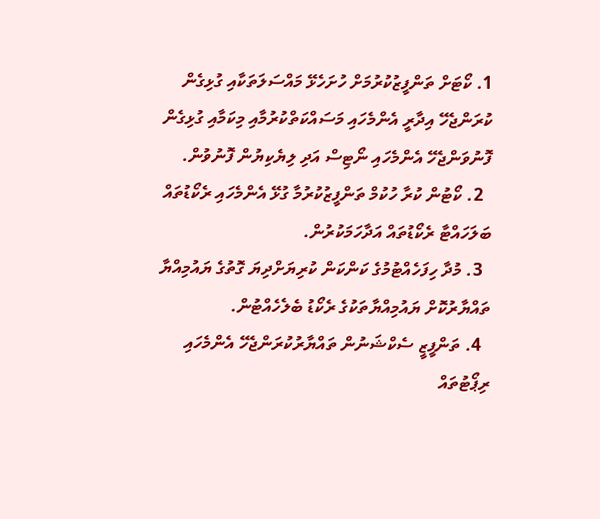1. ކޯޓަށް ތަންފީޒުކުރުމަށް ހުށަހެޅޭ މައްސަލަތަކާއި ގުޅިގެން ކުރަންޖެހޭ އިދާރީ އެންމެހައި މަސައްކަތްކުރުމާއި މިކަމާއި ގުޅިގެން ފޮނުވަންޖެހޭ އެންމެހައި ނޯޓިސް އަދި ލިޔެކިޔުން ފޮނުވުން.
  2. ކޯޓުން ކުރާ ހުކުމް ތަންފީޒުކުރުމާ ގުޅޭ އެންމެހައި ރެކޯޑުތައް ބަލަހައްޓާ ރެކޯޑުތައް އަދާހަމަކުރުން.
  3. މުދާ ހިފަހެއްޓުމުގެ ކަންކަން ކުރިޔަށްދިޔަ ގޮތުގެ ޔައުމިއްޔާ ތައްޔާރުކޮށް ޔައުމިއްޔާތަކުގެ ރެކޯޑު ބެލެހެއްޓުން.
  4. ތަންފީޒީ ސެކްޝަނުން ތައްޔާރުކުރަންޖެހޭ އެންމެހައި ރިޕޯޓުތައް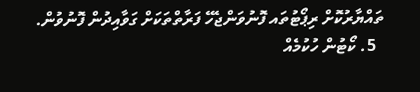ތައްޔާރުކޮށް ރިޕޯޓުތައ ފޮނުވަންޖެހޭ ފަރާތްތަކަށް ގަވާއިދުން ފޮނުވުން.
  5. ކޯޓުން ހުކުމެއް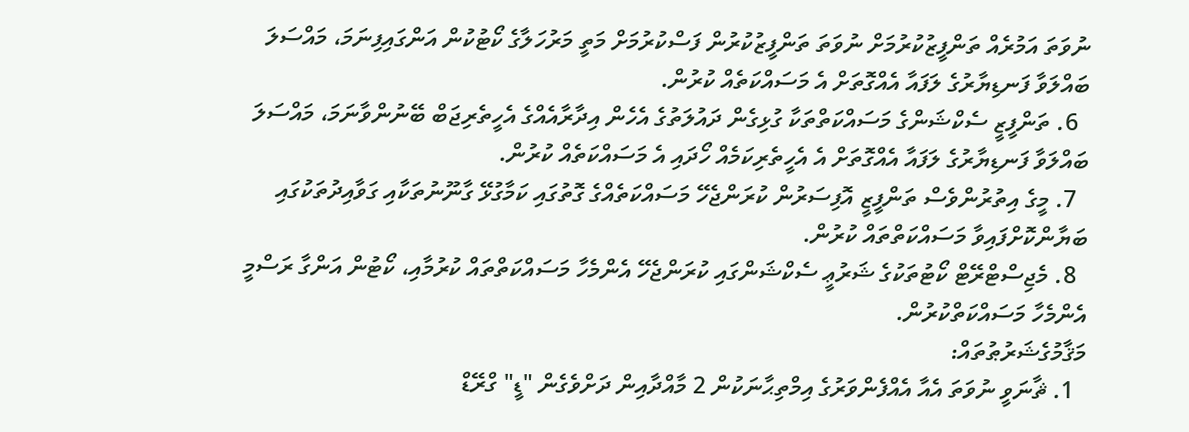ނުވަތަ އަމުރެއް ތަންފީޒުކުރުމަށް ނުވަތަ ތަންފީޒުކުރުން ފަސްކުރުމަށް މަތީ މަރުހަލާގެ ކޯޓުކުން އަންގައިފިނަމަ، މައްސަލަ ބައްލަވާ ފަނޑިޔާރުގެ ލަފައާ އެއްގޮތަށް އެ މަސައްކަތެއް ކުރުން.
  6. ތަންފީޒީ ސެކްޝަންގެ މަސައްކަތްތަކާ ގުޅިގެން ދައުލަތުގެ އެހެން އިދާރާއެއްގެ އެހީތެރިޖަބް ބޭނުންވާނަމަ، މައްސަލަ ބައްލަވާ ފަނޑިޔާރުގެ ލަފައާ އެއްގޮތަށް އެ އެހީތެރިކަމެއް ހޯދައި އެ މަސައްކަތެއް ކުރުން.
  7. މީގެ އިތުރުންވެސް ތަންފީޒީ އޮފިސަރުން ކުރަންޖެހޭ މަސައްކަތެއްގެ ގޮތުގައި ކަމާގުޅޭ ގާނޫނުތަކާއި ގަވާއިދުތަކުގައި ބަޔާންކޮށްފައިވާ މަސައްކަތްތައް ކުރުން.
  8. މެޖިސްޓްރޭޓް ކޯޓުތަކުގެ ޝަރުޢީ ސެކްޝަންގައި ކުރަންޖެހޭ އެންމެހާ މަސައްކަތްތައް ކުރުމާއި، ކޯޓުން އަންގާ ރަސްމީ އެންމެހާ މަސައްކަތްކުރުން.
މަޤާމުގެޝަރުޠުތައް:
  1. ޘާނަވީ ނުވަތަ އެއާ އެއްފެންވަރުގެ އިމްތިޙާނަކުން 2 މާއްދާއިން ދަށްވެގެން "ޑީ" ގްރޭޑް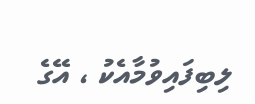ލިބިފައިވުމާއެކު ، އޭގެ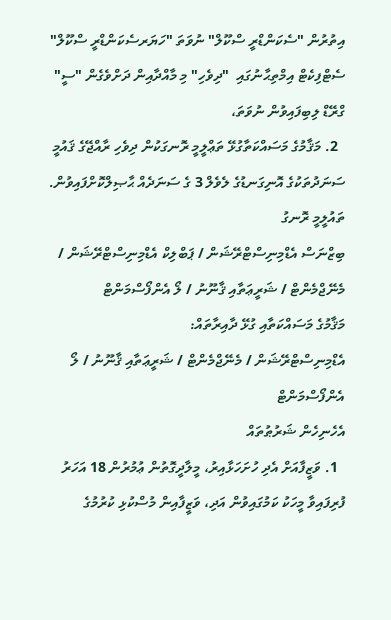އިތުރުން "ސެކަންޑްރީ ސްކޫލް" ނުވަތަ "ހަޔަރސެކަންޑްރީ ސްކޫލް" ސެޓްފިކެޓް އިމްތިޙާނުގައި  "ދިވެހި" މި މާއްދާއިން ދަށްވެގެން "ސީ" ގްރޭޑް ލިބިފައިވުން ނުވަތަ،
  2. މަޤާމުގެ މަސައްކަތާގުޅޭ ތަޢްލީމީ ރޮނގަކުން ދިވެހި ރާއްޖޭގެ ޤައުމީ ސަނަދުތަކުގެ އޮނިގަނޑުގެ ލެވެލް 3 ގެ ސަނަދެއް ޙާޞިލްކޮށްފައިވުން.
ތައުލީމީ ރޮނގު
ބިޒްނަސް އެޑްމިނިސްޓްރޭޝަން / ޕަބްލިކް އެޑްމިނިސްޓްރޭޝަން / މެނޭޖްމެންޓް / ޝަރީޢަތާއި ޤާނޫނު / ލޯ އެންފޯސްމަންޓް
މަޤާމުގެ މަސައްކަތާއި ގުޅޭ ދާއިރާތައް:
އެޑްމިނިސްޓްރޭޝަން / މެނޭޖްމެންޓް / ޝަރީޢަތާއި ޤާނޫނު / ލޯ އެންފޯސްމަންޓް
އެހެނިހެން ޝަރުޠުތައް
  1. ވަޒީފާއަށް އެދި ހުށަހަޅާއިރު، މީލާދީގޮތުން ޢުމުރުން 18 އަހަރު ފުރިފައިވާ މީހަކު ކަމުގައިވުން އަދި، ވަޒީފާއިން މުސްކުޅި ކުރުމުގެ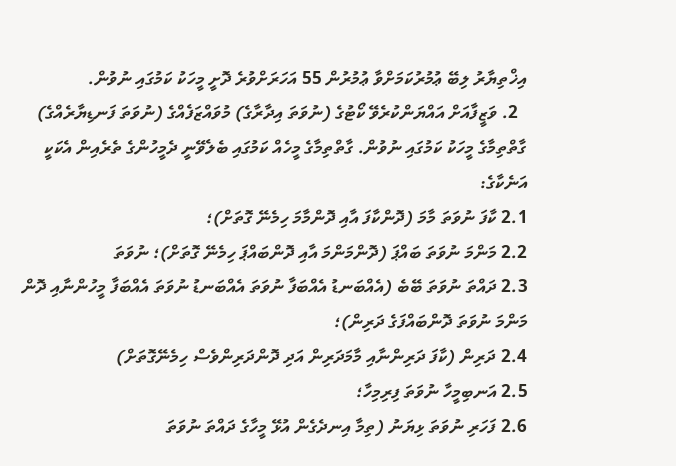އިޚްތިޔާރު ލިބޭ ޢުމުރުކަމަށްވާ ޢުމުރުން 55 އަހަރަށްވުރެ ދޮށީ މީހަކު ކަމުގައި ނުވުން.
  2. ވަޒީފާއަށް އައްޔަންކުރެވޭ ކޯޓުގެ (ނުވަތަ އިދާރާގެ) މުވައްޒަފެއްގެ (ނުވަތަ ފަނޑިޔާރެއްގެ) ގާތްތިމާގެ މީހަކު ކަމުގައި ނުވުން. ގާތްތިމާގެ މީހެއް ކަމުގައި ބެލެވޭނީ ދެމީހުންގެ ތެރެއިން އެކަކީ އަނެކާގެ:
2.1 ކާފަ ނުވަތަ މާމަ (ދޮންކާފަ އާއި ދޮންމާމަ ހިމެނޭ ގޮތަށް)؛
2.2 މަންމަ ނުވަތަ ބައްޕަ (ދޮންމަންމަ އާއި ދޮންބައްޕަ ހިމެނޭ ގޮތަށް)؛ ނުވަތަ
2.3 ދައްތަ ނުވަތަ ބޭބެ (އެއްބަނޑު އެއްބަފާ ނުވަތަ އެއްބަނޑު ނުވަތަ އެއްބަފާ މީހުންނާއި ދޮން މަންމަ ނުވަތަ ދޮންބައްފަގެ ދަރިން)؛
2.4 ދަރިން (ކާފަ ދަރިންނާއި މާމަދަރިން އަދި ދޮންދަރިންވެސް ހިމެނޭގޮތަށް)
2.5 އަނބިމީހާ ނުވަތަ ފިރިމިހާ؛
2.6 ފަހަރި ނުވަތަ ޅިޔަނު (ތިމާ އިނދެގެން އުޅޭ މީހާގެ ދައްތަ ނުވަތަ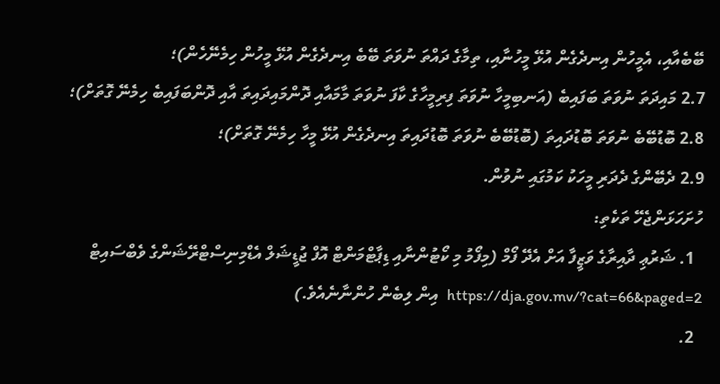ބޭބެއާއި، އެމީހުން އިނދެގެން އުޅޭ މީހުނާއި، ތިމާގެ ދައްތަ ނުވަތަ ބޭބެ އިނދެގެން އުޅޭ މީހުން ހިމެނޭހެން)؛
2.7 މައިދަތަ ނުވަތަ ބަފައިބެ (އަނބިމީހާ ނުވަތަ ފިރިމީހާގެ ކާފަ ނުވަތަ މާމައާއި ދޮންމައިދައިތަ އާއި ދޮންބަފައިބެ ހިމެނޭ ގޮތަށް)؛
2.8 ބޮޑުބޭބެ ނުވަތަ ބޮޑުދައިތަ (ބޮޑުބޭބެ ނުވަތަ ބޮޑުދައިތަ އިނދެގެން އުޅޭ މީހާ ހިމެނޭ ގޮތަށް)؛
2.9 ދެބޭންގެ ދެދަރި މީހަކު ކަމުގައި ނުވުން.
ހުށަހަޅަންޖެހޭ ތަކެތި:
  1. ޝަރުޢި ދާއިރާގެ ވަޒީފާ އަށް އެދޭ ފޯމް (މިފޯމު މި ކޯޓުންނާއި ޑިޕާޓްމަންޓް އޮފް ޖުޑީޝަލް އެޑްމިނިސްޓްރޭޝަންގެ ވެބްސައިޓް https://dja.gov.mv/?cat=66&paged=2  އިން ލިބެން ހުންނާނެއެވެ.)
  2.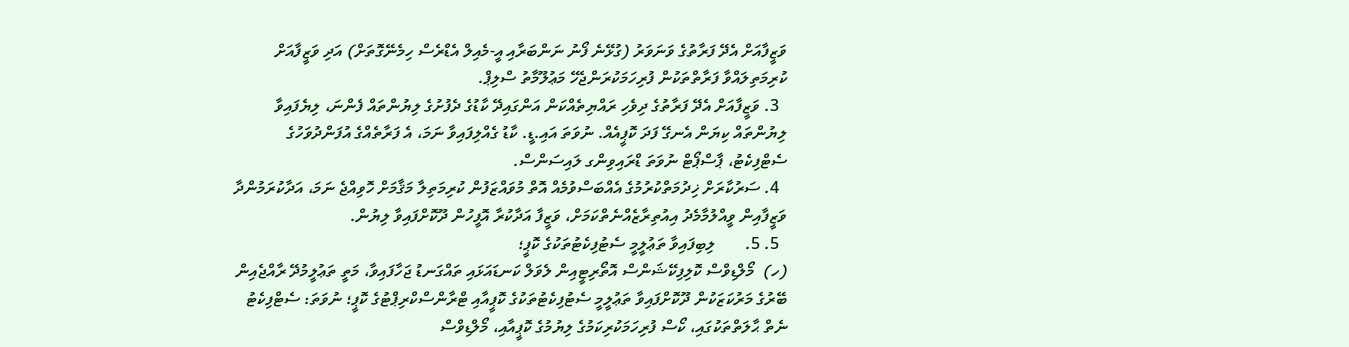ވަޒީފާއަށް އެދޭ ފަރާތުގެ ވަނަވަރު (ގުޅޭނެ ފޯނު ނަންބަރާއި އީ-މެއިލް އެޑްރެސް ހިމެނޭގޮތަށް) އަދި ވަޒީފާއަށް ކުރިމަތިލައްވާ ފަރާތްތަކުން ފުރިހަމަކުރަންޖެހޭ މަޢުލޫމާތު ސްލިޕް.
  3. ވަޒީފާއަށް އެދޭ ފަރާތުގެ ދިވެހި ރައްޔިތެއްކަން އަންގައިދޭ ކާޑުގެ ދެފުށުގެ ލިޔުންތައް ފެންނަ، ލިޔެފައިވާ ލިޔުންތައް ކިޔަން އެނގޭ ފަދަ ކޮޕީއެއް. ނުވަތަ އައި.ޑީ. ކާޑު ގެއްލިފައިވާ ނަމަ، އެ ފަރާތެއްގެ އުފަންދުވަހުގެ ސެޓްފިކެޓު، ޕާސްޕޯޓް ނުވަތަ ޑްރައިވިންގ ލައިސަންސް.
  4. ސަރުކާރަށް ޚިދުމަތްކުރުމުގެ އެއްބަސްވުމެއް އޮތް މުވައްޒަފުން ކުރިމަތިލާ މަޤާމަށް ހޮވިއްޖެ ނަމަ، އަދާކުރަމުންދާ ވަޒީފާއިން ވީއްލުމާމެދު އިއުތިރާޒެއްނެތްކަމަށް، ވަޒީފާ އަދާކުރާ އޮފީހުން ދޫކޮށްފައިވާ ލިޔުން.
  5. 5.       ލިބިފައިވާ ތަޢުލީމީ ސެޓުފިކެޓުތަކުގެ ކޮޕީ؛
(ހ)  މޯލްޑިވްސް ކޮލިފިކޭޝަންސް އޮތޯރިޓީއިން ލެވަލް ކަނޑައަޅައި ތައްގަނޑު ޖަހާފައިވާ، މަތީ ތަޢުލީމުދޭ ރާއްޖެއިން ބޭރުގެ މަރުކަޒަކުން ދޫކޮށްފައިވާ ތަޢުލީމީ ސެޓުފިކެޓުތަކުގެ ކޮޕީއާއި ޓްރާންސްކްރިޕްޓުގެ ކޮޕީ؛ ނުވަތަ: ސެޓްފިކެޓު ނެތް ޙާލަތްތަކުގައި، ކޯސް ފުރިހަމަކުރިކަމުގެ ލިޔުމުގެ ކޮޕީއާއި، މޯލްޑިވްސް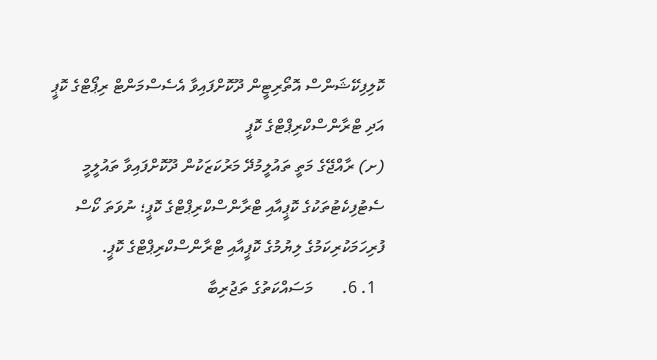ކޮލިފިކޭޝަންސް އޮތޯރިޓީން ދޫކޮށްފައިވާ އެސެސްމަންޓް ރިޕޯޓްގެ ކޮޕީ އަދި ޓްރާންސްކްރިޕްޓްގެ ކޮޕީ
(ށ) ރާއްޖޭގެ މަތީ ތައުލީމުދޭ މަރުކަޒަކުން ދޫކޮށްފައިވާ ތައުލީމީ ސެޓުފިކެޓުތަކުގެ ކޮޕީއާއި ޓްރާންސްކްރިޕްޓްގެ ކޮޕީ؛ ނުވަތަ ކޯސް ފުރިހަމަކުރިކަމުގެ ލިޔުމުގެ ކޮޕީއާއި ޓްރާންސްކްރިޕްޓްގެ ކޮޕީ.
  1. 6.       މަސައްކަތުގެ ތަޖުރިބާ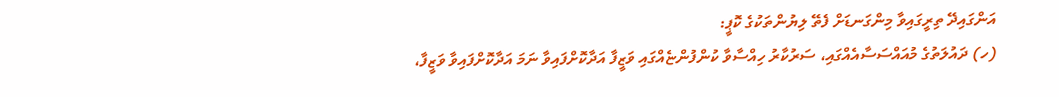އަންގައިދޭ ތިރީގައިވާ މިންގަނޑަށް ފެތޭ ލިޔުންތަކުގެ ކޮޕީ:
(ހ) ދައުލަތުގެ މުއައްސަސާއެއްގައި، ސަރުކާރު ހިއްސާވާ ކުންފުންޏެއްގައި ވަޒީފާ އަދާކޮށްފައިވާ ނަމަ އަދާކޮށްފައިވާ ވަޒީފާ،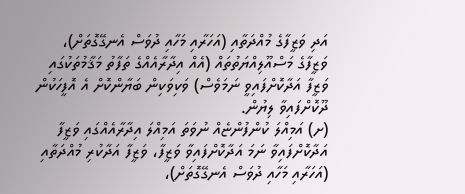އަދި ވަޒީފާގެ މުއްދަތާއި (އަހަރާއި މަހާއި ދުވަސް އެނގޭގޮތަށް)، ވަޒީފާގެ މަސްއޫލިއްޔަތުތައް (އެއް އިދާރާއެއްގެ ތަފާތު މަޤާމުތަކުގައި ވަޒީފާ އަދާކޮށްފައިވީ ނަމަވެސް) ވަކިވަކިން ބަޔާންކޮށް އެ އޮފީހަކުން ދޫކޮށްފައިވާ ލިޔުން.
(ށ) އަމިއްލަ ކުންފުންޏެއް ނުވަތަ އަމިއްލަ އިދާރާއެއްގައި ވަޒީފާ އަދާކޮށްފައިވާ ނަމަ އަދާކޮށްފައިވާ ވަޒީފާ، ވަޒީފާ އަދާކުރި މުއްދަތާއި (އަހަރާއި މަހާއި ދުވަސް އެނގޭގޮތަށް)،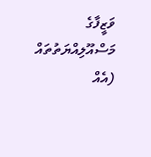ވަޒީފާގެ މަސްއޫލިއްޔަތުތައް (އެއް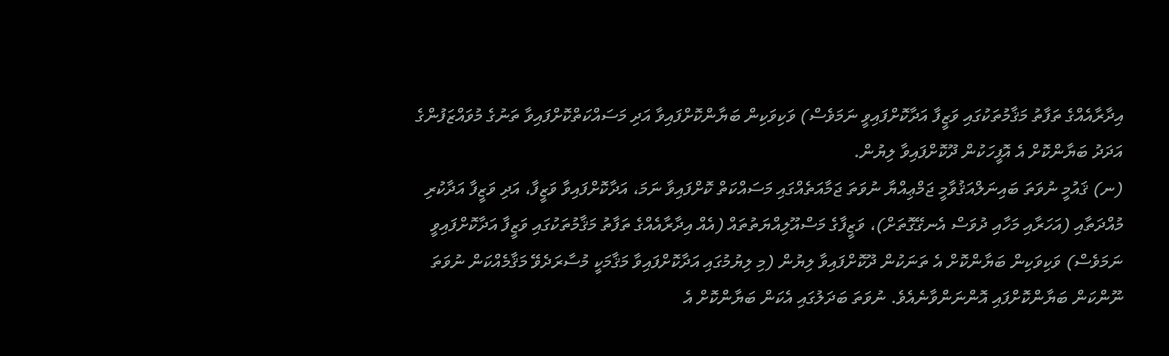އިދާރާއެއްގެ ތަފާތު މަޤާމުތަކުގައި ވަޒީފާ އަދާކޮށްފައިވީ ނަމަވެސް) ވަކިވަކިން ބަޔާންކޮށްފައިވާ އަދި މަސައްކަތްކޮށްފައިވާ ތަނުގެ މުވައްޒަފުންގެ އަދަދު ބަޔާންކޮށް އެ އޮފީހަކުން ދޫކޮށްފައިވާ ލިޔުން.
(ނ) ޤައުމީ ނުވަތަ ބައިނަލްއަޤުވާމީ ޖަމްޢިއްޔާ ނުވަތަ ޖަމާއަތެއްގައި މަސައްކަތް ކޮށްފައިވާ ނަމަ، އަދާކޮށްފައިވާ ވަޒީފާ، އަދި ވަޒީފާ އަދާކުރި މުއްދަތާއި (އަހަރާއި މަހާއި ދުވަސް އެނގޭގޮތަށް)، ވަޒީފާގެ މަސްއޫލިއްޔަތުތައް (އެއް އިދާރާއެއްގެ ތަފާތު މަޤާމުތަކުގައި ވަޒީފާ އަދާކޮށްފައިވީ ނަމަވެސް) ވަކިވަކިން ބަޔާންކޮށް އެ ތަނަކުން ދޫކޮށްފައިވާ ލިޔުން (މި ލިޔުމުގައި އަދާކޮށްފައިވާ މަޤާމަކީ މުސާރަދެވޭ މަޤާމެއްކަން ނުވަތަ ނޫންކަން ބަޔާންކޮށްފައި އޮންނަންވާނެއެވެ. ނުވަތަ ބަދަލުގައި އެކަން ބަޔާންކޮށް އެ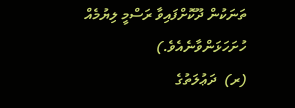ތަނަކުން ދޫކޮށްފައިވާ ރަސްމީ ލިޔުމެއް ހުށަހަޅަންވާނެއެވެ.)
(ރ)  ދަޢުލަތުގެ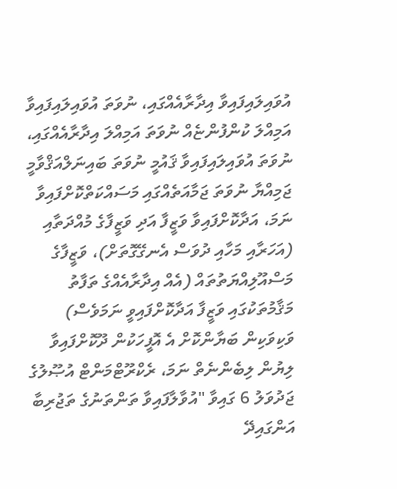އުވައިލައިފައިވާ އިދާރާއެއްގައި، ނުވަތަ އުވައިލައިފައިވާ އަމިއްލަ ކުންފުންޏެއް ނުވަތަ އަމިއްލަ އިދާރާއެއްގައި، ނުވަތަ އުވައިލައިފައިވާ ޤައުމީ ނުވަތަ ބައިނަލްއަޤްވާމީ ޖަމިއްޔާ ނުވަތަ ޖަމާއަތެއްގައި މަސައްކަތްކޮށްފައިވާ ނަމަ، އަދާކޮށްފައިވާ ވަޒީފާ އަދި ވަޒީފާގެ މުއްދަތާއި (އަހަރާއި މަހާއި ދުވަސް އެނގޭގޮތަށް)، ވަޒީފާގެ މަސްއޫލިއްޔަތުތައް (އެއް އިދާރާއެއްގެ ތަފާތު މަޤާމުތަކުގައި ވަޒީފާ އަދާކޮށްފައިވީ ނަމަވެސް) ވަކިވަކިން ބަޔާންކޮށް އެ އޮފީހަކުން ދޫކޮށްފައިވާ ލިޔުން ލިބެންނެތް ނަމަ، ރެކްރޫޓްމަންޓް އުޞޫލުގެ ޖަދުވަލު 6 ގައިވާ "އުވާލާފައިވާ ތަންތަނުގެ ތަޖުރިބާ އަންގައިދޭ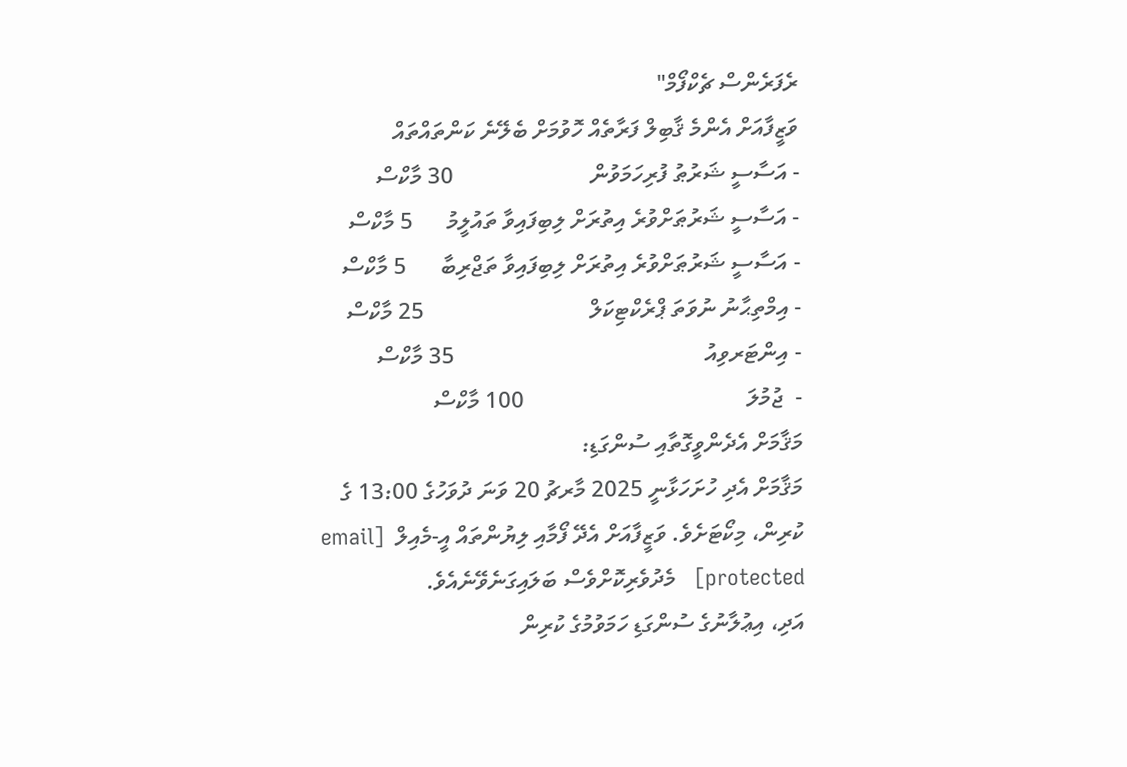ރެފަރެންސް ޗެކްފޯމް"
ވަޒީފާއަށް އެންމެ ޤާބިލް ފަރާތެއް ހޮވުމަށް ބެލޭނެ ކަންތައްތައް
- އަސާސީ ޝަރުޠު ފުރިހަމަވުން                        30 މާކްސް
- އަސާސީ ޝަރުޠަށްވުރެ އިތުރަށް ލިބިފައިވާ ތައުލީމު      5 މާކްސް
- އަސާސީ ޝަރުޠަށްވުރެ އިތުރަށް ލިބިފައިވާ ތަޖްރިބާ      5 މާކްސް
- އިމްތިޙާނު ނުވަތަ ޕްރެކްޓިކަލް                             25 މާކްސް
- އިންޓަރވިއު                                            35 މާކްސް
-  ޖުމުލަ                                       100 މާކްސް
މަޤާމަށް އެދެންވީގޮތާއި ސުންގަޑި:
މަޤާމަށް އެދި ހުށަހަޅާނީ 2025 މާރޗު 20 ވަނަ ދުވަހުގެ 13:00 ގެ ކުރިން، މިކޯޓަށެވެ. ވަޒީފާއަށް އެދޭ ފޯމާއި ލިޔުންތައް އީ-މެއިލް  [email protected]   މެދުވެރިކޮށްވެސް ބަލައިގަނެވޭނެއެވެ.
އަދި، އިޢުލާނުގެ ސުންގަޑި ހަމަވުމުގެ ކުރިން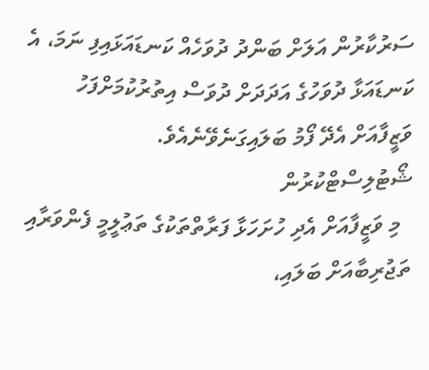ސަރުކާރުން އަލަށް ބަންދު ދުވަހެއް ކަނޑައަޅައިފި ނަމަ، އެ ކަނޑައަޅާ ދުވަހުގެ އަދަދަށް ދުވަސް އިތުރުކުމަށްފަހު ވަޒީފާއަށް އެދޭ ފޯމު ބަލައިގަނެވޭނެއެވެ.
ޝޯޓުލިސްޓްކުރުން
  މި ވަޒީފާއަށް އެދި ހުށަހަޅާ ފަރާތްތަކުގެ ތަޢުލީމީ ފެންވަރާއި ތަޖުރިބާއަށް ބަލައި،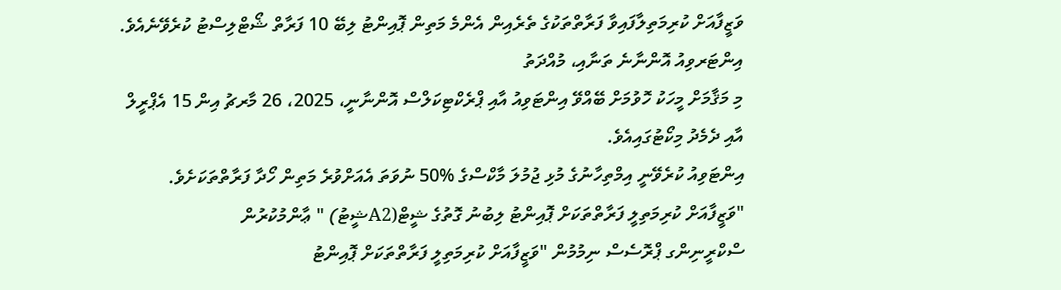ވަޒީފާއަށް ކުރިމަތިލާފައިވާ ފަރާތްތަކުގެ ތެރެއިން އެންމެ މަތިން ޕޮއިންޓު ލިބޭ 10 ފަރާތް ޝޯޓްލިސްޓު ކުރެވޭނެއެވެ.
އިންޓަރވިއު އޮންނާނެ ތަނާއި، މުއްދަތު
މި މަޤާމަށް މީހަކު ހޮވުމަށް ބޭއްވޭ އިންޓަވިއު އާއި ޕްރެކްޓިކަލްސް އޮންނާނީ، 2025، 26 މާރޗު އިން 15 އެޕްރީލް އާއި ދެމެދު މިކޯޓުގައިއެވެ.
އިންޓަވިއު ކުރެވޭނީ އިމްތިހާނުގެ މުޅި ޖުމުލަ މާކްސްގެ %50 ނުވަތަ އެއަށްވުރެ މަތިން ހޯދާ ފަރާތްތަކަށެވެ.
"ވަޒީފާއަށް ކުރިމަތިލީ ފަރާތްތަކަށް ޕޮއިންޓު ލިބުނު ގޮތުގެ ޝީޓް(A2ޝީޓު) " ޢާންމުކުރުން
ސްކްރީނިންގ ޕްރޮސެސް ނިމުމުން "ވަޒީފާއަށް ކުރިމަތިލީ ފަރާތްތަކަށް ޕޮއިންޓު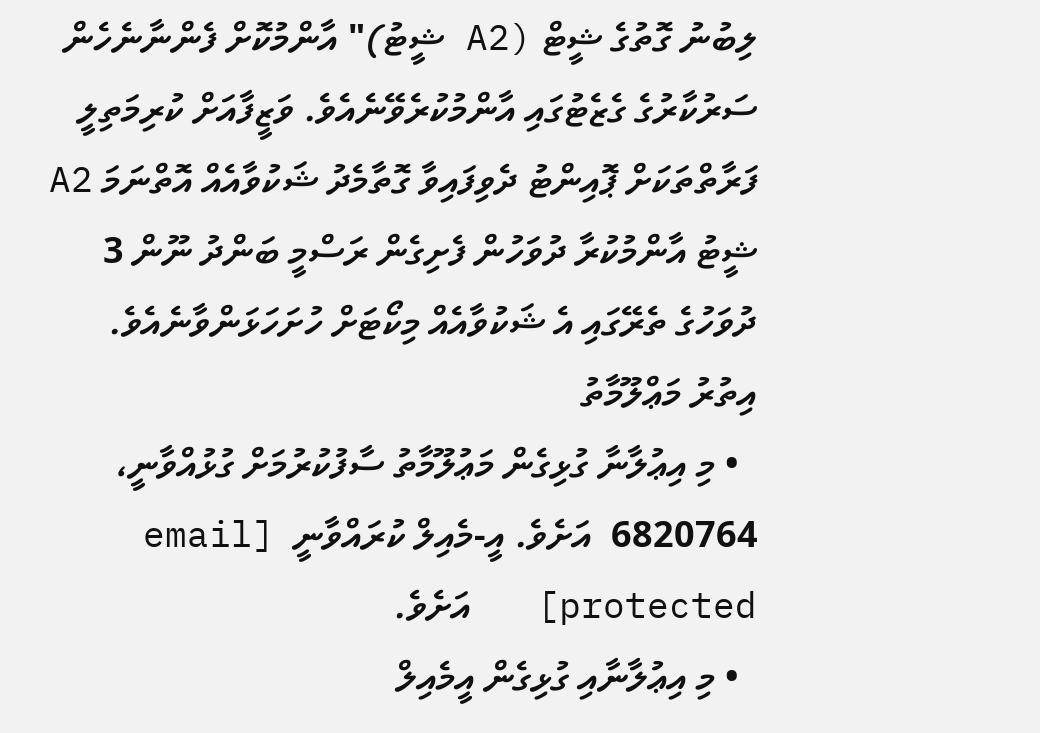ލިބުނު ގޮތުގެ ޝީޓް (A2 ޝީޓު)" އާންމުކޮށް ފެންނާނެހެން ސަރުކާރުގެ ގެޒެޓުގައި އާންމުކުރެވޭނެއެވެ. ވަޒީފާއަށް ކުރިމަތިލީ ފަރާތްތަކަށް ޕޮއިންޓު ދެވިފައިވާ ގޮތާމެދު ޝަކުވާއެއް އޮތްނަމަ A2 ޝީޓު އާންމުކުރާ ދުވަހުން ފެށިގެން ރަސްމީ ބަންދު ނޫން 3 ދުވަހުގެ ތެރޭގައި އެ ޝަކުވާއެއް މިކޯޓަށް ހުށަހަޅަންވާނެއެވެ.
އިތުރު މަޢްލޫމާތު
  • މި އިޢުލާނާ ގުޅިގެން މަޢުލޫމާތު ސާފުކުރުމަށް ގުޅުއްވާނީ، 6820764  އަށެވެ. އީ-މެއިލް ކުރައްވާނީ  [email protected]   އަށެވެ.
  • މި އިޢުލާނާއި ގުޅިގެން އީމެއިލް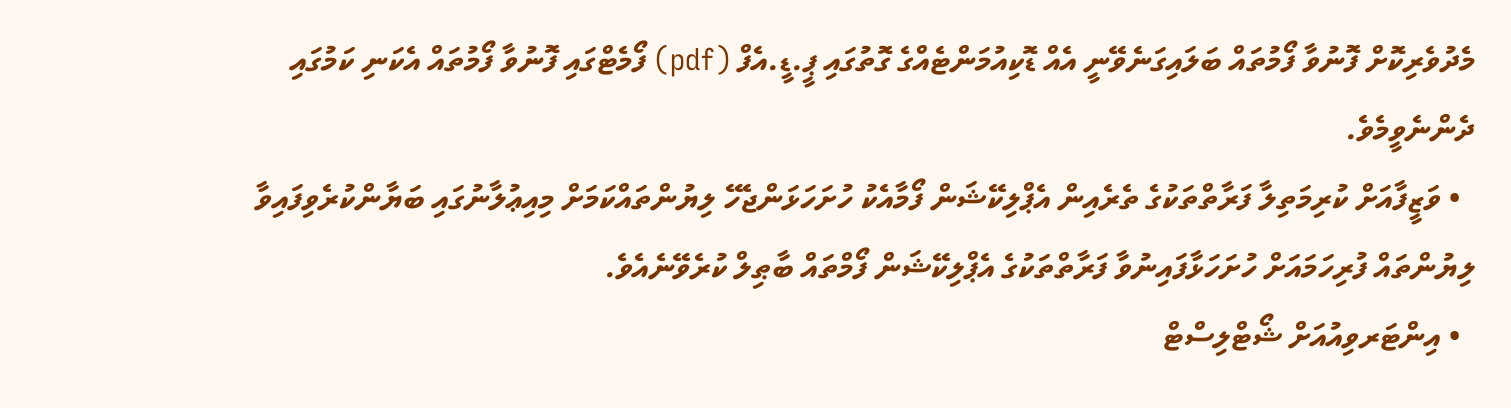މެދުވެރިކޮށް ފޮނުވާ ފޯމުތައް ބަލައިގަނެވޭނީ އެއް ޑޮކިއުމަންޓެއްގެ ގޮތުގައި ޕީ.ޑީ.އެފް (pdf) ފޯމެޓްގައި ފޮނުވާ ފޯމުތައް އެކަނި ކަމުގައި ދެންނެވީމެވެ.
  • ވަޒީފާއަށް ކުރިމަތިލާ ފަރާތްތަކުގެ ތެރެއިން އެޕްލިކޭޝަން ފޯމާއެކު ހުށަހަޅަންޖެހޭ ލިޔުންތައްކަމަށް މިއިޢުލާނުގައި ބަޔާންކުރެވިފައިވާ ލިޔުންތައް ފުރިހަމައަށް ހުށަހަޅާފައިނުވާ ފަރާތްތަކުގެ އެޕްލިކޭޝަން ފޯމްތައް ބާޠިލް ކުރެވޭނެއެވެ.
  • އިންޓަރވިއުއަށް ޝޯޓްލިސްޓް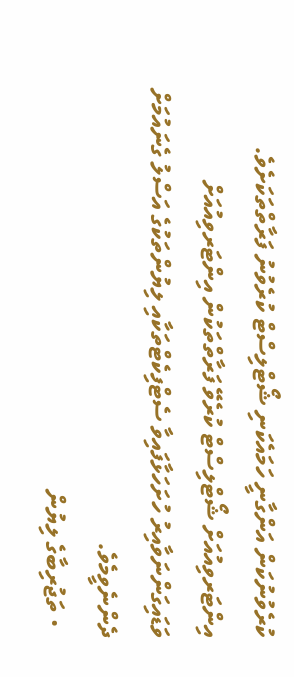ކުރެވުނުކަން އަންގާނީ ހަމައެކަނި ޝޯޓްލިސްޓް ކުރެވުނު ފަރާތްތަކަށެވެ. އިންޓަރވިއުއަށް ޝޯޓްލިސްޓް ކުރެވޭ ފަރާތްތަކުން އިންޓަރވިއުއަށް ވަޑައިގަންނަވާއިރު ހުށަހަޅާފައިވާ ސެޓްފިކެޓްތަކާއި ލިޔުންތަކުގެ އަސްލު ގެނައުމަށް ދެންނެވީމެވެ.
  • ތަޖުރިބާގެ ލިޔުން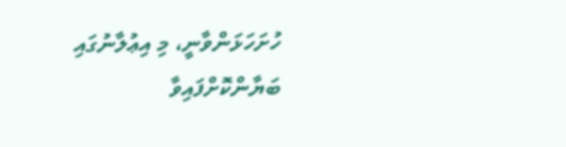ހުށަހަޅަންވާނީ، މި އިޢުލާނުގައި ބަޔާންކޮށްފައިވާ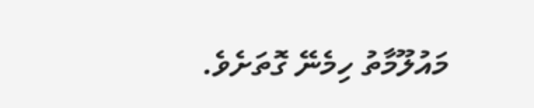މައުލޫމާތު ހިމެނޭ ގޮތަށެވެ.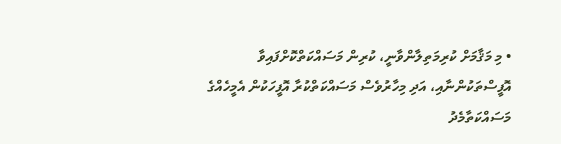• މި މަޤާމަށް ކުރިމަތިލާންވާނީ، ކުރިން މަސައްކަތްކޮށްފައިވާ އޮފީސްތަކުންނާއި، އަދި މިހާރުވެސް މަސައްކަތްކުރާ އޮފީހަކުން އެމީހެއްގެ މަސައްކަތާމެދު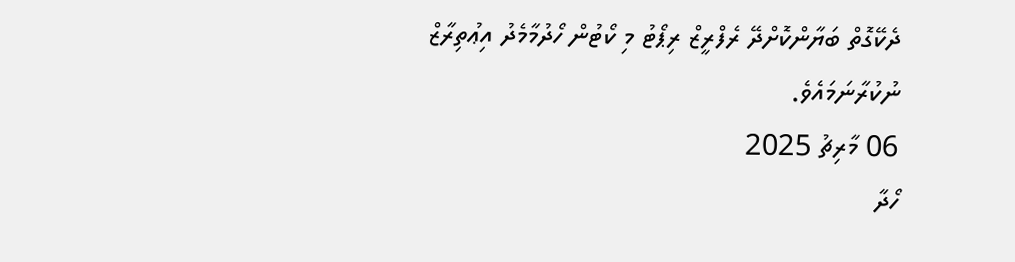ދެކޭގޮތް ބަޔާންކޮށްދޭ ރެފްރީޒް ރިޕޯޓު މި ކޯޓުން ހޯދުމާމެދު އިޢުތިރާޒް ނުކުރާނަމައެވެ.
06 މާރިޗު 2025
ހޯދާ